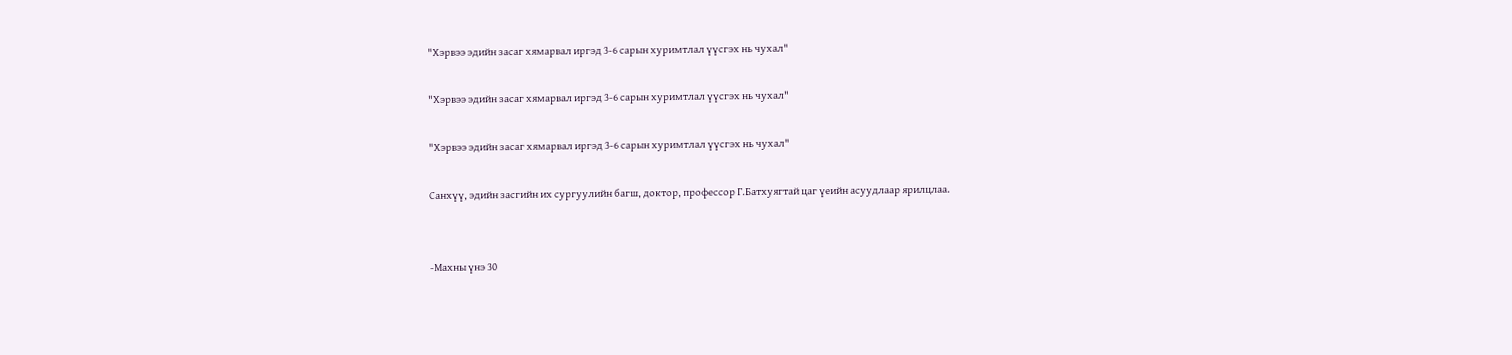"Хэрвээ эдийн засаг хямарвал иргэд 3-6 сарын хуримтлал үүсгэх нь чухал"

"Хэрвээ эдийн засаг хямарвал иргэд 3-6 сарын хуримтлал үүсгэх нь чухал"

"Хэрвээ эдийн засаг хямарвал иргэд 3-6 сарын хуримтлал үүсгэх нь чухал"

Санхүү, эдийн засгийн их сургуулийн багш, доктор, профессор Г.Батхуягтай цаг үеийн асуудлаар ярилцлаа.


-Махны үнэ 30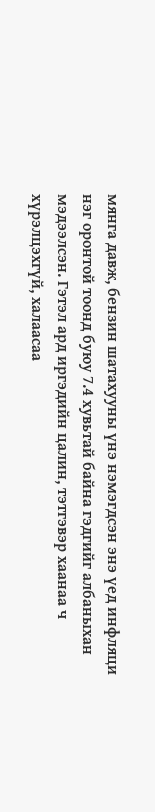мянга давж, бензин шатахууны үнэ нэмэгдсэн энэ үед инфляци нэг оронтой тоонд буюу 7.4 хувьтай байна гэдгийг албаныхан мэдээлсэн. Гэтэл ард иргэдийн цалин, тэтгэвэр хаанаа ч хүрэлцэхгүй, халаасаа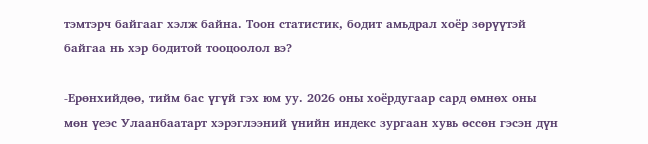тэмтэрч байгааг хэлж байна. Тоон статистик, бодит амьдрал хоёр зөрүүтэй байгаа нь хэр бодитой тооцоолол вэ?

-Ерөнхийдөө, тийм бас үгүй гэх юм уу. 2026 оны хоёрдугаар сард өмнөх оны мөн үеэс Улаанбаатарт хэрэглээний үнийн индекс зургаан хувь өссөн гэсэн дүн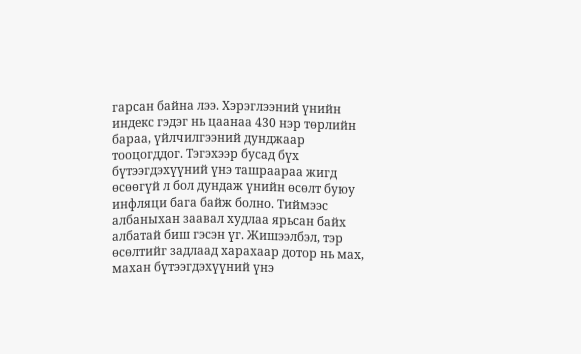гарсан байна лээ. Хэрэглээний үнийн индекс гэдэг нь цаанаа 430 нэр төрлийн бараа, үйлчилгээний дунджаар тооцогддог. Тэгэхээр бусад бүх бүтээгдэхүүний үнэ ташраараа жигд өсөөгүй л бол дундаж үнийн өсөлт буюу инфляци бага байж болно. Тиймээс албаныхан заавал худлаа ярьсан байх албатай биш гэсэн үг. Жишээлбэл, тэр өсөлтийг задлаад харахаар дотор нь мах, махан бүтээгдэхүүний үнэ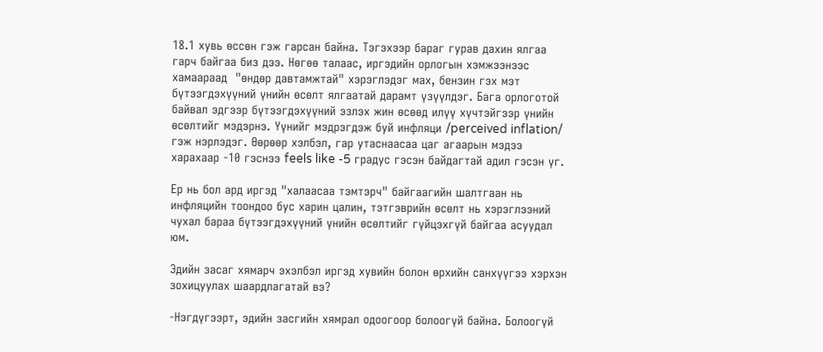18.1 хувь өссөн гэж гарсан байна. Тэгэхээр бараг гурав дахин ялгаа гарч байгаа биз дээ. Нөгөө талаас, иргэдийн орлогын хэмжээнээс хамаараад  "өндөр давтамжтай" хэрэглэдэг мах, бензин гэх мэт бүтээгдэхүүний үнийн өсөлт ялгаатай дарамт үзүүлдэг. Бага орлоготой байвал эдгээр бүтээгдэхүүний эзлэх жин өсөөд илүү хүчтэйгээр үнийн өсөлтийг мэдэрнэ. Үүнийг мэдрэгдэж буй инфляци /perceived inflation/ гэж нэрлэдэг. Өөрөөр хэлбэл, гар утаснаасаа цаг агаарын мэдээ харахаар -10 гэснээ feels like -5 градус гэсэн байдагтай адил гэсэн үг.

Ер нь бол ард иргэд "халаасаа тэмтэрч" байгаагийн шалтгаан нь инфляцийн тоондоо бус харин цалин, тэтгэврийн өсөлт нь хэрэглээний чухал бараа бүтээгдэхүүний үнийн өсөлтийг гүйцэхгүй байгаа асуудал юм.

Эдийн засаг хямарч эхэлбэл иргэд хувийн болон өрхийн санхүүгээ хэрхэн зохицуулах шаардлагатай вэ?

-Нэгдүгээрт, эдийн засгийн хямрал одоогоор болоогүй байна. Болоогүй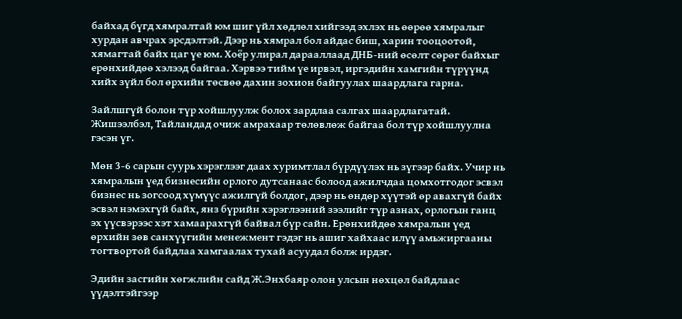байхад бүгд хямралтай юм шиг үйл хөдлөл хийгээд эхлэх нь өөрөө хямралыг хурдан авчрах эрсдэлтэй. Дээр нь хямрал бол айдас биш, харин тооцоотой, хямагтай байх цаг үе юм. Хоёр улирал дарааллаад ДНБ-ний өсөлт сөрөг байхыг ерөнхийдөө хэлээд байгаа. Хэрвээ тийм үе ирвэл, иргэдийн хамгийн түрүүнд хийх зүйл бол өрхийн төсвөө дахин зохион байгуулах шаардлага гарна.

Зайлшгүй болон түр хойшлуулж болох зардлаа салгах шаардлагатай. Жишээлбэл, Тайландад очиж амрахаар төлөвлөж байгаа бол түр хойшлуулна гэсэн үг.

Мөн 3-6 сарын суурь хэрэглээг даах хуримтлал бүрдүүлэх нь зүгээр байх. Учир нь хямралын үед бизнесийн орлого дутсанаас болоод ажилчдаа цомхотгодог эсвэл бизнес нь зогсоод хүмүүс ажилгүй болдог, дээр нь өндөр хүүтэй өр авахгүй байх эсвэл нэмэхгүй байх, янз бүрийн хэрэглээний зээлийг түр азнах, орлогын ганц эх үүсвэрээс хэт хамаарахгүй байвал бүр сайн. Ерөнхийдөө хямралын үед өрхийн зөв санхүүгийн менежмент гэдэг нь ашиг хайхаас илүү амьжиргааны тогтвортой байдлаа хамгаалах тухай асуудал болж ирдэг.

Эдийн засгийн хөгжлийн сайд Ж.Энхбаяр олон улсын нөхцөл байдлаас үүдэлтэйгээр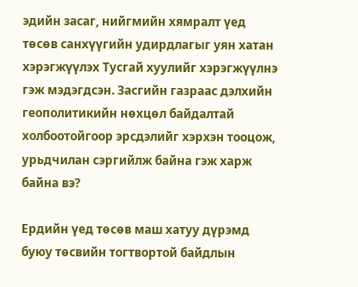эдийн засаг, нийгмийн хямралт үед төсөв санхүүгийн удирдлагыг уян хатан хэрэгжүүлэх Тусгай хуулийг хэрэгжүүлнэ гэж мэдэгдсэн. Засгийн газраас дэлхийн геополитикийн нөхцөл байдалтай холбоотойгоор эрсдэлийг хэрхэн тооцож, урьдчилан сэргийлж байна гэж харж байна вэ?

Ердийн үед төсөв маш хатуу дүрэмд буюу төсвийн тогтвортой байдлын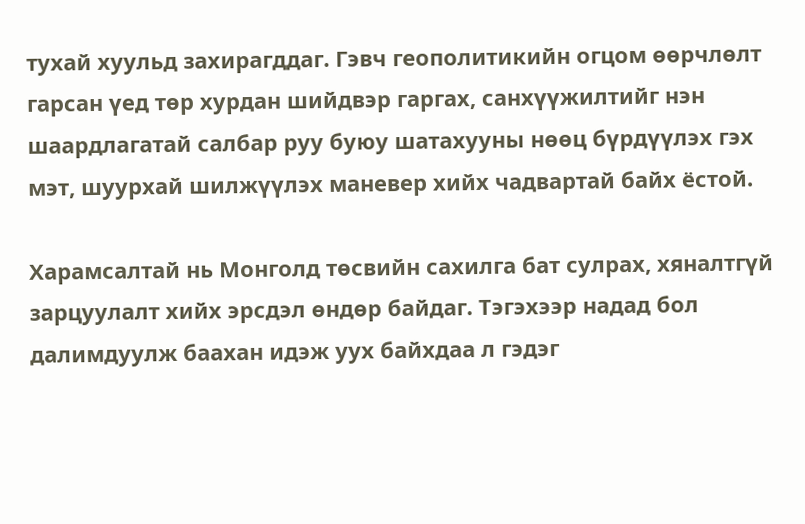тухай хуульд захирагддаг. Гэвч геополитикийн огцом өөрчлөлт гарсан үед төр хурдан шийдвэр гаргах, санхүүжилтийг нэн шаардлагатай салбар руу буюу шатахууны нөөц бүрдүүлэх гэх мэт, шуурхай шилжүүлэх маневер хийх чадвартай байх ёстой.

Харамсалтай нь Монголд төсвийн сахилга бат сулрах, хяналтгүй зарцуулалт хийх эрсдэл өндөр байдаг. Тэгэхээр надад бол далимдуулж баахан идэж уух байхдаа л гэдэг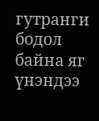гутранги бодол байна яг үнэндээ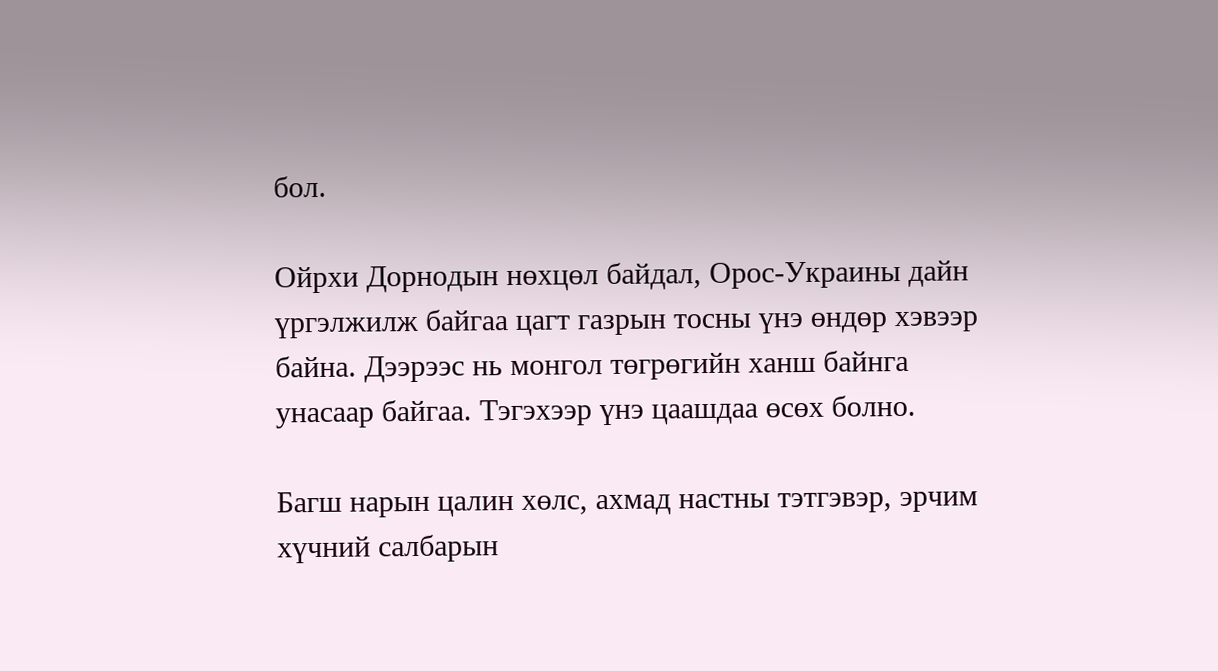бол.

Ойрхи Дорнодын нөхцөл байдал, Орос-Украины дайн үргэлжилж байгаа цагт газрын тосны үнэ өндөр хэвээр байна. Дээрээс нь монгол төгрөгийн ханш байнга унасаар байгаа. Тэгэхээр үнэ цаашдаа өсөх болно.

Багш нарын цалин хөлс, ахмад настны тэтгэвэр, эрчим хүчний салбарын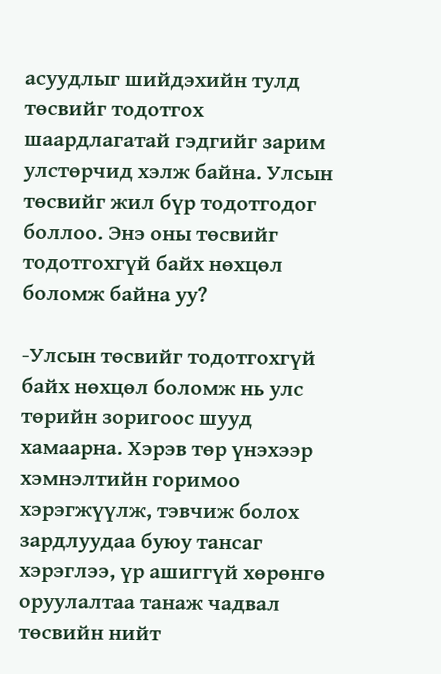асуудлыг шийдэхийн тулд төсвийг тодотгох шаардлагатай гэдгийг зарим улстөрчид хэлж байна. Улсын төсвийг жил бүр тодотгодог боллоо. Энэ оны төсвийг тодотгохгүй байх нөхцөл боломж байна уу?

-Улсын төсвийг тодотгохгүй байх нөхцөл боломж нь улс төрийн зоригоос шууд хамаарна. Хэрэв төр үнэхээр хэмнэлтийн горимоо хэрэгжүүлж, тэвчиж болох зардлуудаа буюу тансаг хэрэглээ, үр ашиггүй хөрөнгө оруулалтаа танаж чадвал төсвийн нийт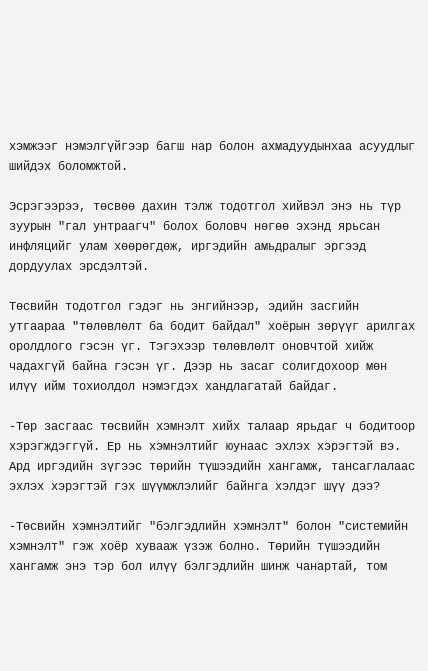хэмжээг нэмэлгүйгээр багш нар болон ахмадуудынхаа асуудлыг шийдэх боломжтой.

Эсрэгээрээ, төсвөө дахин тэлж тодотгол хийвэл энэ нь түр зуурын "гал унтраагч" болох боловч нөгөө эхэнд ярьсан инфляцийг улам хөөрөгдөж, иргэдийн амьдралыг эргээд дордуулах эрсдэлтэй.

Төсвийн тодотгол гэдэг нь энгийнээр, эдийн засгийн утгаараа "төлөвлөлт ба бодит байдал" хоёрын зөрүүг арилгах оролдлого гэсэн үг. Тэгэхээр төлөвлөлт оновчтой хийж чадахгүй байна гэсэн үг. Дээр нь засаг солигдохоор мөн илүү ийм тохиолдол нэмэгдэх хандлагатай байдаг.

-Төр засгаас төсвийн хэмнэлт хийх талаар ярьдаг ч бодитоор хэрэгждэггүй. Ер нь хэмнэлтийг юунаас эхлэх хэрэгтэй вэ. Ард иргэдийн зүгээс төрийн түшээдийн хангамж, тансаглалаас эхлэх хэрэгтэй гэх шүүмжлэлийг байнга хэлдэг шүү дээ?

-Төсвийн хэмнэлтийг "бэлгэдлийн хэмнэлт" болон "системийн хэмнэлт" гэж хоёр хувааж үзэж болно. Төрийн түшээдийн хангамж энэ тэр бол илүү бэлгэдлийн шинж чанартай, том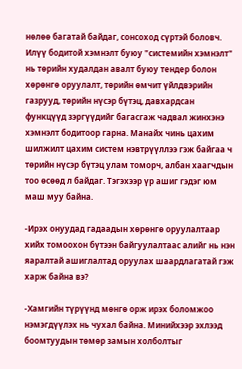нөлөө багатай байдаг, сонсоход сүртэй боловч. Илүү бодитой хэмнэлт буюу "системийн хэмнэлт" нь төрийн худалдан авалт буюу тендер болон хөрөнгө оруулалт, төрийн өмчит үйлдвэрийн газрууд, төрийн нүсэр бүтэц, давхардсан функцүүд зэргүүдийг багасгаж чадвал жинхэнэ хэмнэлт бодитоор гарна. Манайх чинь цахим шилжилт цахим систем нэвтрүүллээ гэж байгаа ч төрийн нүсэр бүтэц улам томорч, албан хаагчдын тоо өсөөд л байдаг. Тэгэхээр үр ашиг гэдэг юм маш муу байна.

-Ирэх онуудад гадаадын хөрөнгө оруулалтаар хийх томоохон бүтээн байгуулалтаас алийг нь нэн яаралтай ашиглалтад оруулах шаардлагатай гэж харж байна вэ?

-Хамгийн түрүүнд мөнгө орж ирэх боломжоо нэмэгдүүлэх нь чухал байна. Минийхээр эхлээд боомтуудын төмөр замын холболтыг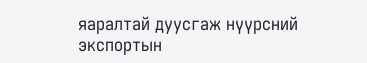яаралтай дуусгаж нүүрсний экспортын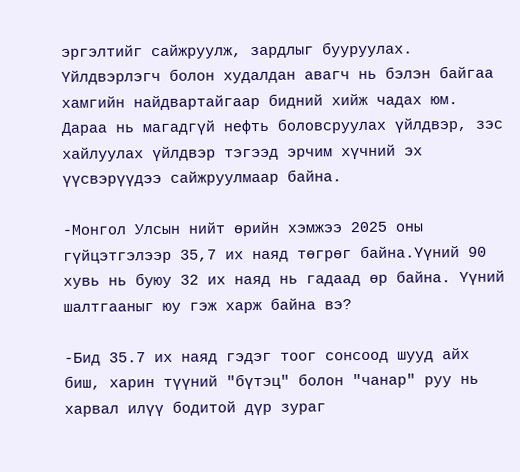эргэлтийг сайжруулж, зардлыг бууруулах. Үйлдвэрлэгч болон худалдан авагч нь бэлэн байгаа хамгийн найдвартайгаар бидний хийж чадах юм. Дараа нь магадгүй нефть боловсруулах үйлдвэр, зэс хайлуулах үйлдвэр тэгээд эрчим хүчний эх үүсвэрүүдээ сайжруулмаар байна.

-Монгол Улсын нийт өрийн хэмжээ 2025 оны гүйцэтгэлээр 35,7 их наяд төгрөг байна.Үүний 90 хувь нь буюу 32 их наяд нь гадаад өр байна. Үүний шалтгааныг юу гэж харж байна вэ?

-Бид 35.7 их наяд гэдэг тоог сонсоод шууд айх биш, харин түүний "бүтэц" болон "чанар" руу нь харвал илүү бодитой дүр зураг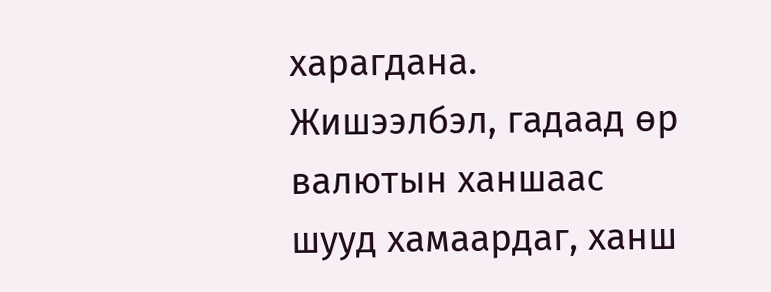харагдана. Жишээлбэл, гадаад өр валютын ханшаас шууд хамаардаг, ханш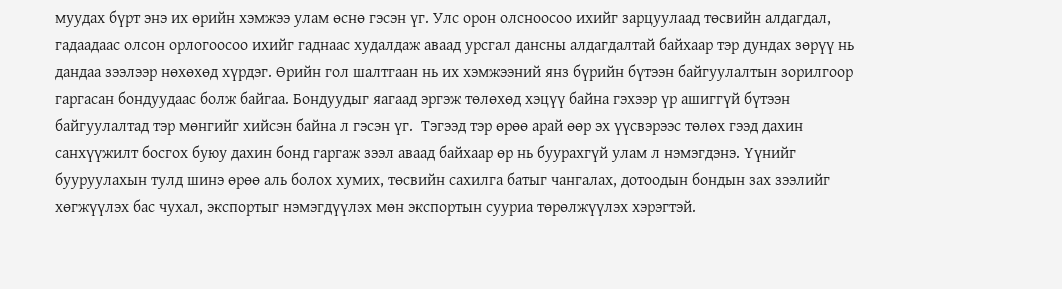муудах бүрт энэ их өрийн хэмжээ улам өснө гэсэн үг. Улс орон олсноосоо ихийг зарцуулаад төсвийн алдагдал, гадаадаас олсон орлогоосоо ихийг гаднаас худалдаж аваад урсгал дансны алдагдалтай байхаар тэр дундах зөрүү нь дандаа зээлээр нөхөхөд хүрдэг. Өрийн гол шалтгаан нь их хэмжээний янз бүрийн бүтээн байгуулалтын зорилгоор гаргасан бондуудаас болж байгаа. Бондуудыг яагаад эргэж төлөхөд хэцүү байна гэхээр үр ашиггүй бүтээн байгуулалтад тэр мөнгийг хийсэн байна л гэсэн үг.  Тэгээд тэр өрөө арай өөр эх үүсвэрээс төлөх гээд дахин санхүүжилт босгох буюу дахин бонд гаргаж зээл аваад байхаар өр нь буурахгүй улам л нэмэгдэнэ. Үүнийг бууруулахын тулд шинэ өрөө аль болох хумих, төсвийн сахилга батыг чангалах, дотоодын бондын зах зээлийг хөгжүүлэх бас чухал, экспортыг нэмэгдүүлэх мөн экспортын сууриа төрөлжүүлэх хэрэгтэй.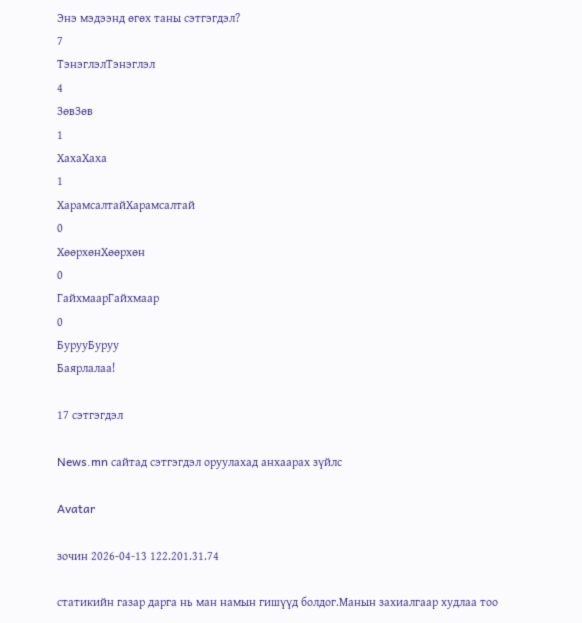Энэ мэдээнд өгөх таны сэтгэгдэл?
7
ТэнэглэлТэнэглэл
4
ЗөвЗөв
1
ХахаХаха
1
ХарамсалтайХарамсалтай
0
ХөөрхөнХөөрхөн
0
ГайхмаарГайхмаар
0
БурууБуруу
Баярлалаа!

17 сэтгэгдэл

News.mn сайтад сэтгэгдэл оруулахад анхаарах зүйлс

Avatar

зочин 2026-04-13 122.201.31.74

статикийн газар дарга нь ман намын гишүүд болдог.Манын захиалгаар худлаа тоо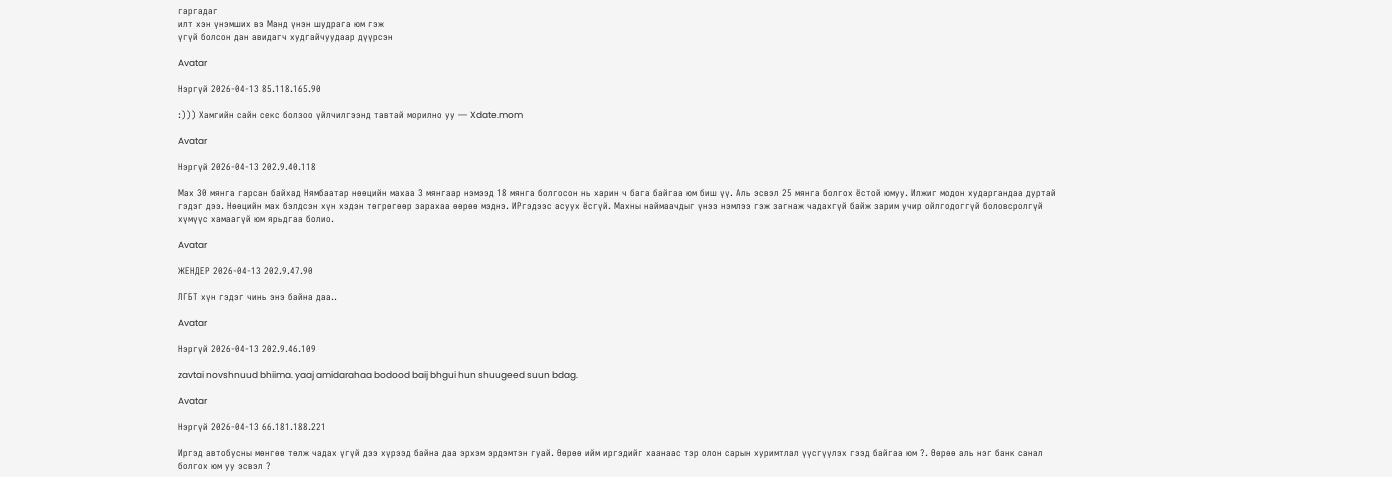гаргадаг
илт хэн үнэмших вэ Манд үнэн шудрага юм гэж
үгүй болсон дан авидагч худгайчуудаар дүүрсэн

Avatar

Нэргүй 2026-04-13 85.118.165.90

:))) Хамгийн сайн секс болзоо үйлчилгээнд тавтай морилно уу — Xdate.mom

Avatar

Нэргүй 2026-04-13 202.9.40.118

Мах 30 мянга гарсан байхад Нямбаатар нөөцийн махаа 3 мянгаар нэмээд 18 мянга болгосон нь харин ч бага байгаа юм биш үү. Аль эсвэл 25 мянга болгох ёстой юмуу. Илжиг модон хударгандаа дуртай гэдэг дээ. Нөөцийн мах бэлдсэн хүн хэдэн төгрөгөөр зарахаа өөрөө мэднэ. ИРгэдээс асуух ёсгүй. Махны наймаачдыг үнээ нэмлээ гэж загнаж чадахгүй байж зарим учир ойлгодоггүй боловсролгүй хүмүүс хамаагүй юм ярьдгаа болио.

Avatar

ЖЕНДЕР 2026-04-13 202.9.47.90

ЛГБТ хүн гэдэг чинь энэ байна даа..

Avatar

Нэргүй 2026-04-13 202.9.46.109

zavtai novshnuud bhiima. yaaj amidarahaa bodood baij bhgui hun shuugeed suun bdag.

Avatar

Нэргүй 2026-04-13 66.181.188.221

Иргэд автобусны мөнгөө төлж чадах үгүй дээ хүрээд байна даа эрхэм эрдэмтэн гуай. Өөрөө ийм иргэдийг хаанаас тэр олон сарын хуримтлал үүсгүүлэх гээд байгаа юм ?. Өөрөө аль нэг банк санал болгох юм уу эсвэл ?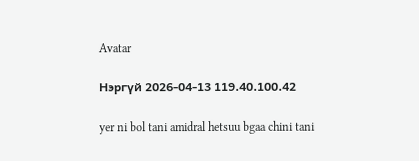Avatar

Нэргүй 2026-04-13 119.40.100.42

yer ni bol tani amidral hetsuu bgaa chini tani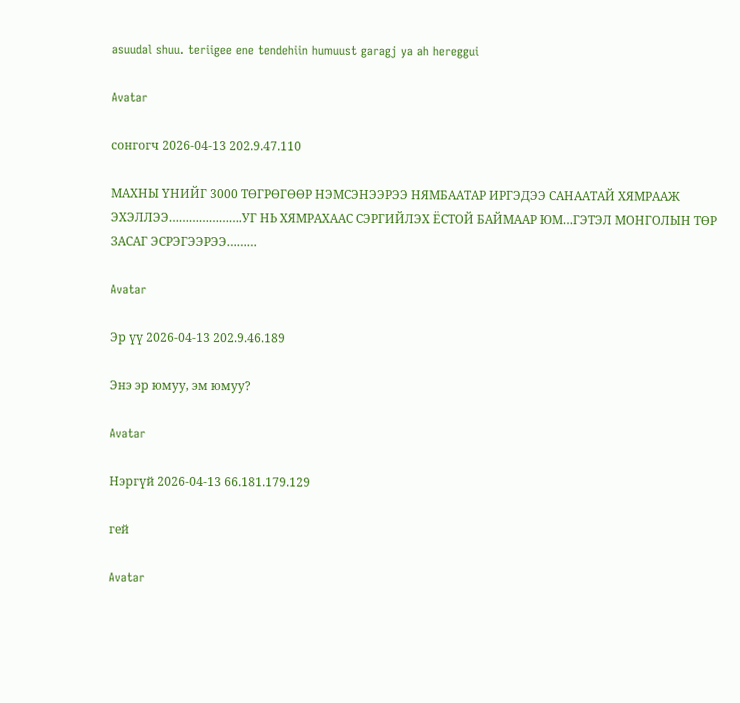asuudal shuu. teriigee ene tendehiin humuust garagj ya ah hereggui

Avatar

сонгогч 2026-04-13 202.9.47.110

МАХНЫ ҮНИЙГ 3000 ТӨГРӨГӨӨР НЭМСЭНЭЭРЭЭ НЯМБААТАР ИРГЭДЭЭ САНААТАЙ ХЯМРААЖ ЭХЭЛЛЭЭ………………….УГ НЬ ХЯМРАХААС СЭРГИЙЛЭХ ЁСТОЙ БАЙМААР ЮМ…ГЭТЭЛ МОНГОЛЫН ТӨР ЗАСАГ ЭСРЭГЭЭРЭЭ………

Avatar

Эр үү 2026-04-13 202.9.46.189

Энэ эр юмуу, эм юмуу?

Avatar

Нэргүй 2026-04-13 66.181.179.129

гей

Avatar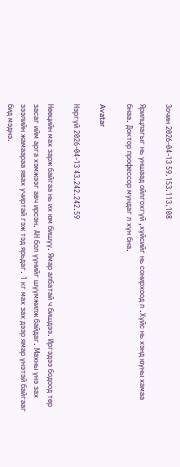Зочин 2026-04-13 59.153.113.108

Ярилцлагыг нь уншаад ойлгохгүй ,хүйсийг нь сонирхоод л .Хүйс нь хэнд юуны хамаа бнаа. Доктор профессор мундаг л хүн бна.

Avatar

Нэргүй 2026-04-13 43.242.242.59

Нөөцийн мах зарж байгаа нь их юм бишүү. Ямар албатай ч бишдээ. Иргэдээ бодоод төр засаг ийм арга хэмжээг авч ирсэн. АН бол үүнийг шүүмжилж байдаг. Махны үнэ зах зээлийн жамаараа явах учиртай гэж тэд ярьдаг. 1 кг мах зах дээр ямар үнэтэй байгааг бид мэднэ.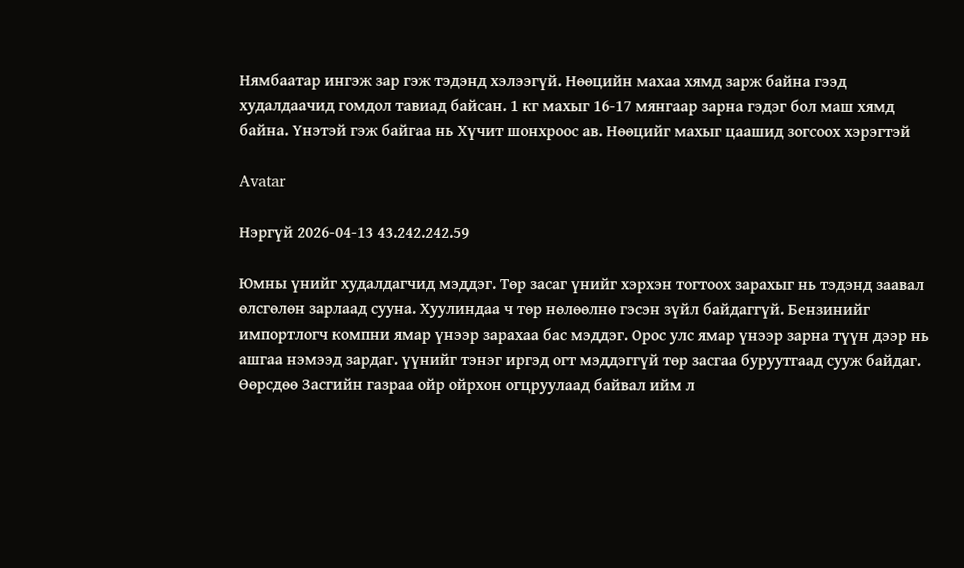Нямбаатар ингэж зар гэж тэдэнд хэлээгүй. Нөөцийн махаа хямд зарж байна гээд худалдаачид гомдол тавиад байсан. 1 кг махыг 16-17 мянгаар зарна гэдэг бол маш хямд байна. Үнэтэй гэж байгаа нь Хүчит шонхроос ав. Нөөцийг махыг цаашид зогсоох хэрэгтэй

Avatar

Нэргүй 2026-04-13 43.242.242.59

Юмны үнийг худалдагчид мэддэг. Төр засаг үнийг хэрхэн тогтоох зарахыг нь тэдэнд заавал өлсгөлөн зарлаад сууна. Хуулиндаа ч төр нөлөөлнө гэсэн зүйл байдаггүй. Бензинийг импортлогч компни ямар үнээр зарахаа бас мэддэг. Орос улс ямар үнээр зарна түүн дээр нь ашгаа нэмээд зардаг. үүнийг тэнэг иргэд огт мэддэггүй төр засгаа буруутгаад сууж байдаг. Өөрсдөө Засгийн газраа ойр ойрхон огцруулаад байвал ийм л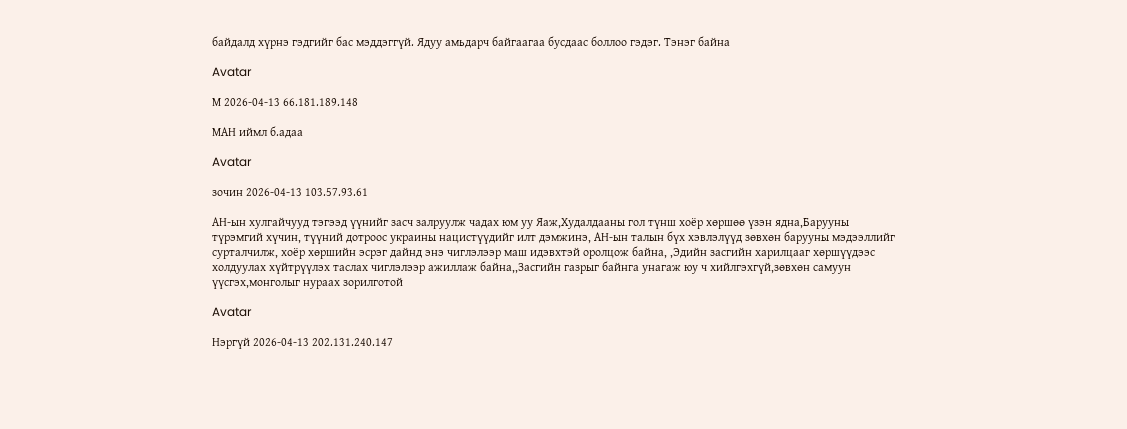байдалд хүрнэ гэдгийг бас мэддэггүй. Ядуу амьдарч байгаагаа бусдаас боллоо гэдэг. Тэнэг байна

Avatar

М 2026-04-13 66.181.189.148

МАН иймл б.адаа

Avatar

зочин 2026-04-13 103.57.93.61

АН-ын хулгайчууд тэгээд үүнийг засч залруулж чадах юм уу Яаж,Худалдааны гол түнш хоёр хөршөө үзэн ядна,Барууны түрэмгий хүчин, түүний дотроос украины нацистүүдийг илт дэмжинэ, АН-ын талын бүх хэвлэлүүд зөвхөн барууны мэдээллийг сурталчилж, хоёр хөршийн эсрэг дайнд энэ чиглэлээр маш идэвхтэй оролцож байна, ,Эдийн засгийн харилцааг хөршүүдээс холдуулах хүйтрүүлэх таслах чиглэлээр ажиллаж байна,,Засгийн газрыг байнга унагаж юу ч хийлгэхгүй,зөвхөн самуун үүсгэх,монголыг нураах зорилготой

Avatar

Нэргүй 2026-04-13 202.131.240.147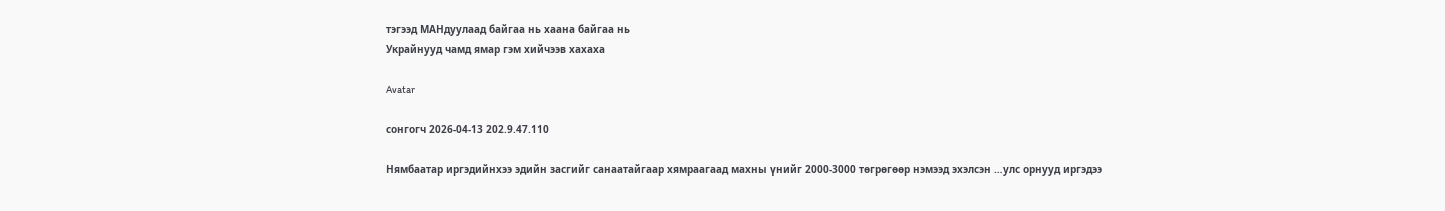тэгээд МАНдуулаад байгаа нь хаана байгаа нь
Украйнууд чамд ямар гэм хийчээв хахаха

Avatar

сонгогч 2026-04-13 202.9.47.110

Нямбаатар иргэдийнхээ эдийн засгийг санаатайгаар хямраагаад махны үнийг 2000-3000 төгрөгөөр нэмээд эхэлсэн …улс орнууд иргэдээ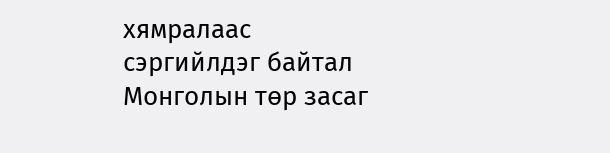хямралаас сэргийлдэг байтал Монголын төр засаг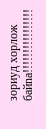зориуд хорлож байna!!!!!!!!!!!!!!!!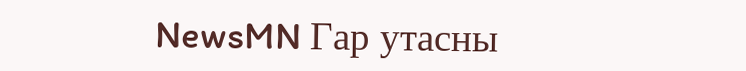NewsMN Гар утасны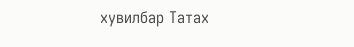хувилбар Татах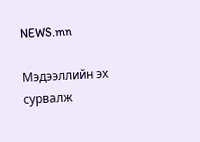NEWS.mn

Мэдээллийн эх сурвалж